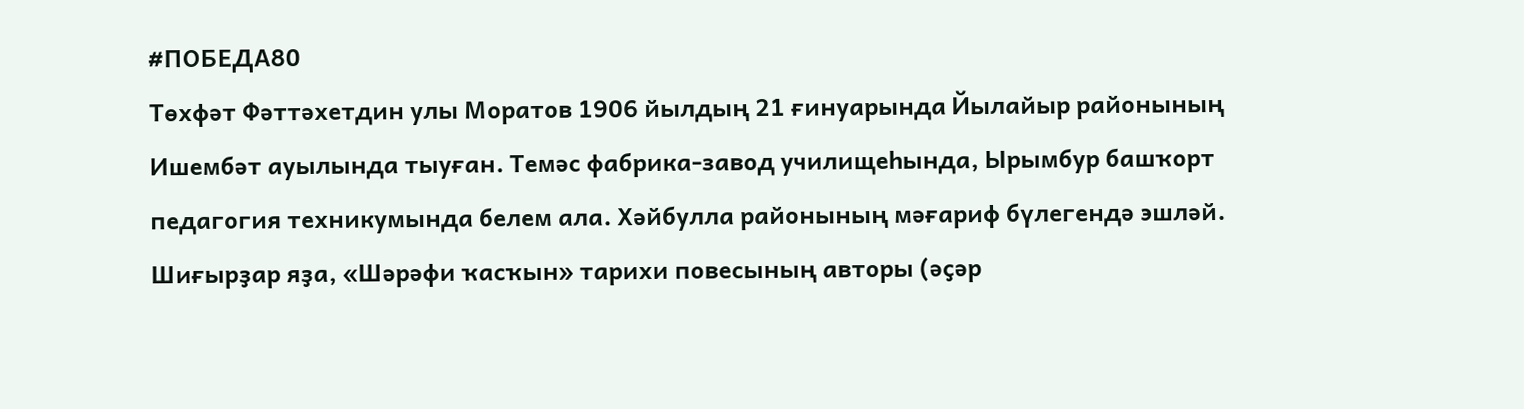#ПОБЕДА80
Төхфәт Фәттәхетдин улы Моратов 1906 йылдың 21 ғинуарында Йылайыр районының Ишембәт ауылында тыуған. Темәс фабрика-завод училищеһында, Ырымбур башҡорт педагогия техникумында белем ала. Хәйбулла районының мәғариф бүлегендә эшләй. Шиғырҙар яҙа, «Шәрәфи ҡасҡын» тарихи повесының авторы (әҫәр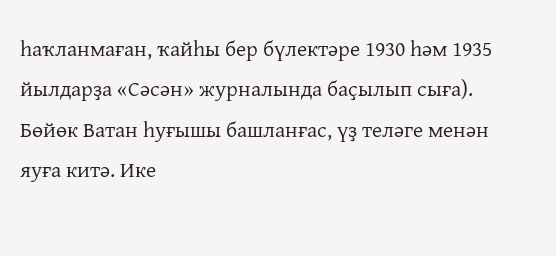һаҡланмаған, ҡайһы бер бүлектәре 1930 һәм 1935 йылдарҙа «Сәсән» журналында баҫылып сыға). Бөйөк Ватан һуғышы башланғас, үҙ теләге менән яуға китә. Ике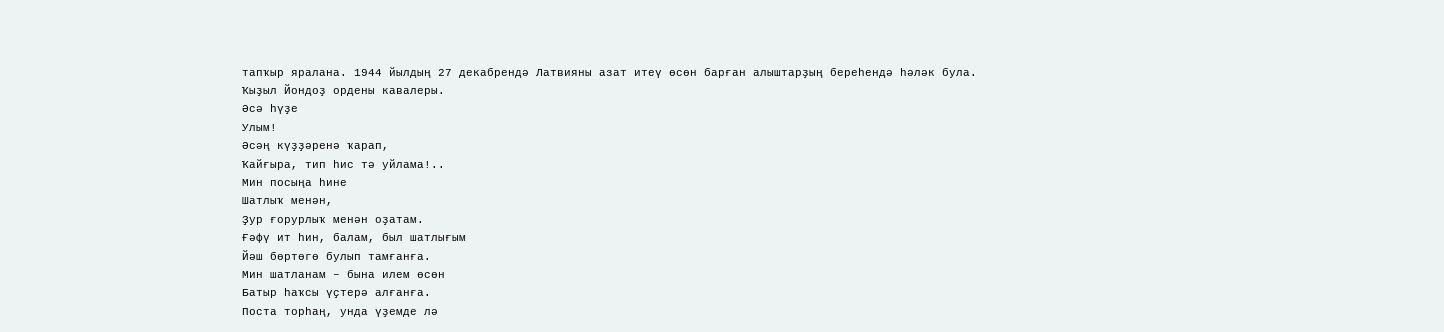тапҡыр яралана. 1944 йылдың 27 декабрендә Латвияны азат итеү өсөн барған алыштарҙың береһендә һәләк була.
Ҡыҙыл Йондоҙ ордены кавалеры.
Әсә һүҙе
Улым!
Әсәң күҙҙәренә ҡарап,
Ҡайғыра, тип һис тә уйлама!..
Мин посыңа һине
Шатлыҡ менән,
Ҙур ғорурлыҡ менән оҙатам.
Ғәфү ит һин, балам, был шатлығым
Йәш бөртөгө булып тамғанға.
Мин шатланам – бына илем өсөн
Батыр һаҡсы үҫтерә алғанға.
Поста торһаң, унда үҙемде лә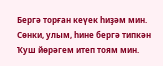Бергә торған кеүек һиҙәм мин.
Сөнки, улым, һине бергә типкән
Ҡуш йөрәгем итеп тоям мин.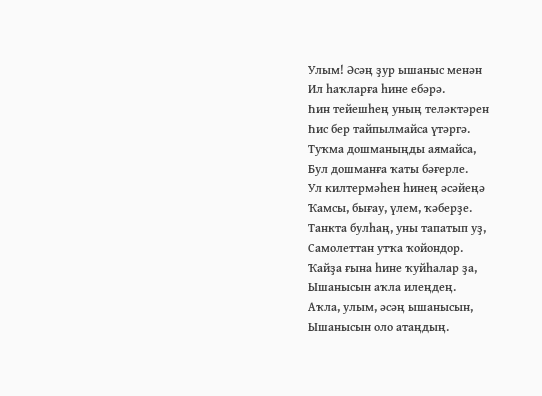Улым! Әсәң ҙур ышаныс менән
Ил һаҡларға һине ебәрә.
Һин тейешһең уның теләктәрен
Һис бер тайпылмайса үтәргә.
Туҡма дошманыңды аямайса,
Бул дошманға ҡаты бәғерле.
Ул килтермәһен һинең әсәйеңә
Ҡамсы, бығау, үлем, ҡәберҙе.
Танкта булһаң, уны тапатып уҙ,
Самолеттан утҡа ҡойондор.
Ҡайҙа ғына һине ҡуйһалар ҙа,
Ышанысын аҡла илеңдең.
Аҡла, улым, әсәң ышанысын,
Ышанысын оло атаңдың.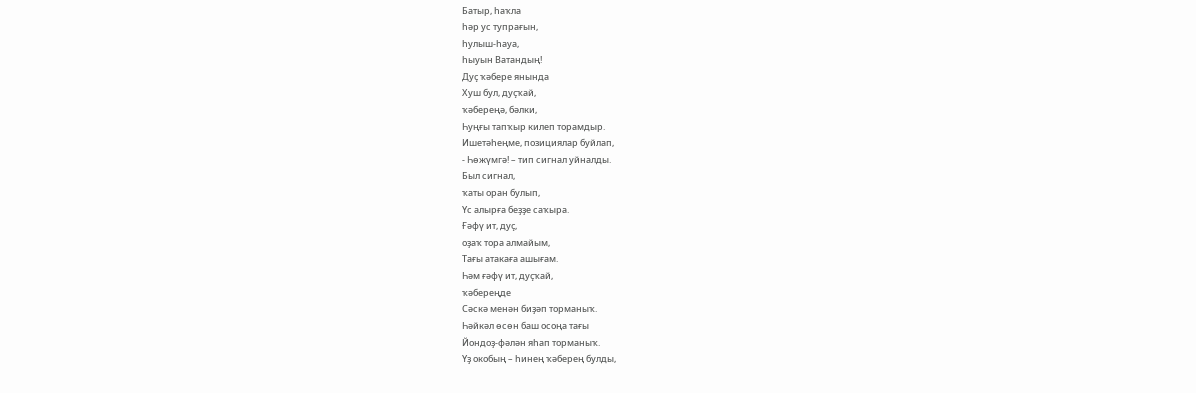Батыр, һаҡла
һәр ус тупрағын,
һулыш-һауа,
һыуын Ватандың!
Дуҫ ҡәбере янында
Хуш бул, дуҫҡай,
ҡәбереңә, бәлки,
Һуңғы тапҡыр килеп торамдыр.
Ишетәһеңме, позициялар буйлап,
- Һөжүмгә! – тип сигнал уйналды.
Был сигнал,
ҡаты оран булып,
Үс алырға беҙҙе саҡыра.
Ғәфү ит, дуҫ,
оҙаҡ тора алмайым,
Тағы атакаға ашығам.
Һәм ғәфү ит, дуҫҡай,
ҡәбереңде
Сәскә менән биҙәп торманыҡ.
Һәйкәл өсөн баш осоңа тағы
Йондоҙ-фәлән яһап торманыҡ.
Үҙ окобың – һинең ҡәберең булды,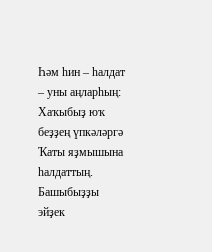Һәм һин – һалдат – уны аңларһың:
Хаҡыбыҙ юҡ беҙҙең үпкәләргә
Ҡаты яҙмышына һалдаттың.
Башыбыҙҙы эйҙек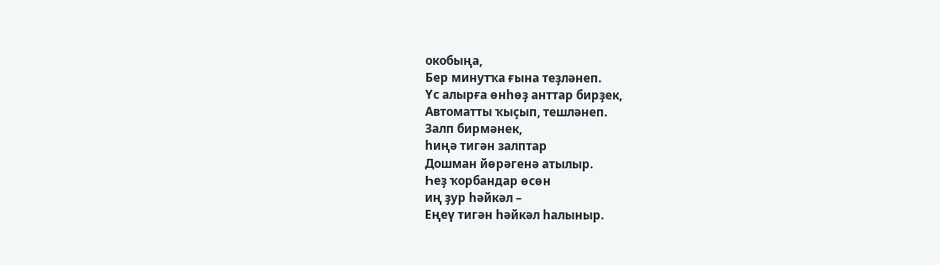окобыңа,
Бер минутҡа ғына теҙләнеп.
Үс алырға өнһөҙ анттар бирҙек,
Автоматты ҡыҫып, тешләнеп.
Залп бирмәнек,
һиңә тигән залптар
Дошман йөрәгенә атылыр.
Һеҙ ҡорбандар өсөн
иң ҙур һәйкәл –
Еңеү тигән һәйкәл һалыныр.